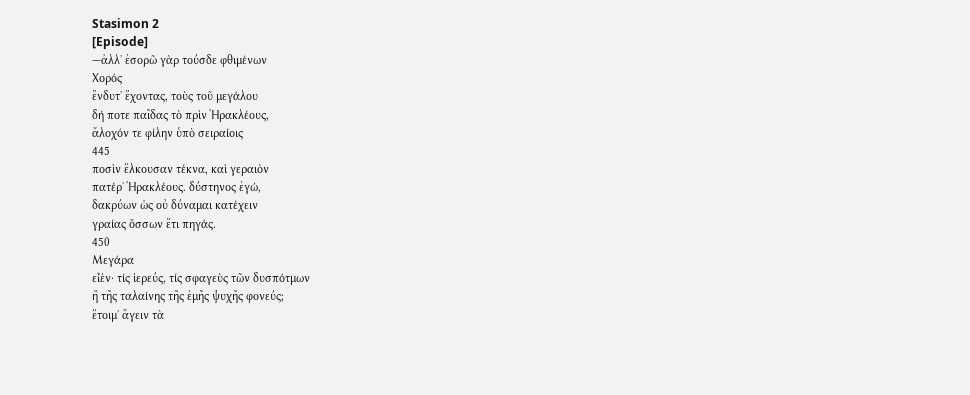Stasimon 2
[Episode]
—ἀλλʼ ἐσορῶ γὰρ τούσδε φθιμένων
Χορός
ἔνδυτʼ ἔχοντας, τοὺς τοῦ μεγάλου
δή ποτε παῖδας τὸ πρὶν Ἡρακλέους,
ἄλοχόν τε φίλην ὑπὸ σειραίοις
445
ποσὶν ἕλκουσαν τέκνα, καὶ γεραιὸν
πατέρʼ Ἡρακλέους. δύστηνος ἐγώ,
δακρύων ὡς οὐ δύναμαι κατέχειν
γραίας ὄσσων ἔτι πηγάς.
450
Μεγάρα
εἶἑν· τίς ἱερεύς, τίς σφαγεὺς τῶν δυσπότμων
ἢ τῆς ταλαίνης τῆς ἐμῆς ψυχῆς φονεύς;
ἕτοιμʼ ἄγειν τὰ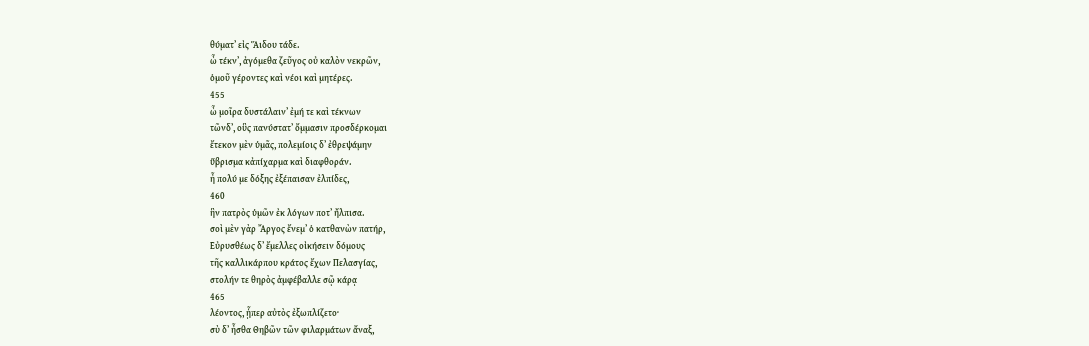θύματʼ εἰς Ἅιδου τάδε.
ὦ τέκνʼ, ἀγόμεθα ζεῦγος οὐ καλὸν νεκρῶν,
ὁμοῦ γέροντες καὶ νέοι καὶ μητέρες.
455
ὦ μοῖρα δυστάλαινʼ ἐμή τε καὶ τέκνων
τῶνδʼ, οὓς πανύστατʼ ὄμμασιν προσδέρκομαι
ἔτεκον μὲν ὑμᾶς, πολεμίοις δʼ ἐθρεψάμην
ὕβρισμα κἀπίχαρμα καὶ διαφθοράν.
ἦ πολύ με δόξης ἐξέπαισαν ἐλπίδες,
460
ἣν πατρὸς ὑμῶν ἐκ λόγων ποτʼ ἤλπισα.
σοὶ μὲν γὰρ Ἄργος ἔνεμʼ ὁ κατθανὼν πατήρ,
Εὐρυσθέως δʼ ἔμελλες οἰκήσειν δόμους
τῆς καλλικάρπου κράτος ἔχων Πελασγίας,
στολήν τε θηρὸς ἀμφέβαλλε σῷ κάρᾳ
465
λέοντος, ᾗπερ αὐτὸς ἐξωπλίζετο·
σὺ δʼ ἦσθα Θηβῶν τῶν φιλαρμάτων ἄναξ,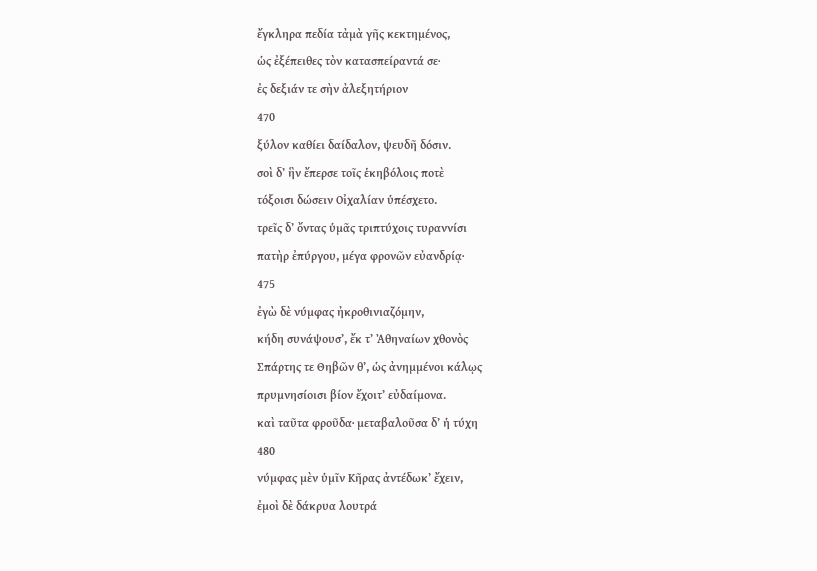ἔγκληρα πεδία τἀμὰ γῆς κεκτημένος,
ὡς ἐξέπειθες τὸν κατασπείραντά σε·
ἐς δεξιάν τε σὴν ἀλεξητήριον
470
ξύλον καθίει δαίδαλον, ψευδῆ δόσιν.
σοὶ δʼ ἣν ἔπερσε τοῖς ἑκηβόλοις ποτὲ
τόξοισι δώσειν Οἰχαλίαν ὑπέσχετο.
τρεῖς δʼ ὄντας ὑμᾶς τριπτύχοις τυραννίσι
πατὴρ ἐπύργου, μέγα φρονῶν εὐανδρίᾳ·
475
ἐγὼ δὲ νύμφας ἠκροθινιαζόμην,
κήδη συνάψουσʼ, ἔκ τʼ Ἀθηναίων χθονὸς
Σπάρτης τε Θηβῶν θʼ, ὡς ἀνημμένοι κάλῳς
πρυμνησίοισι βίον ἔχοιτʼ εὐδαίμονα.
καὶ ταῦτα φροῦδα· μεταβαλοῦσα δʼ ἡ τύχη
480
νύμφας μὲν ὑμῖν Κῆρας ἀντέδωκʼ ἔχειν,
ἐμοὶ δὲ δάκρυα λουτρά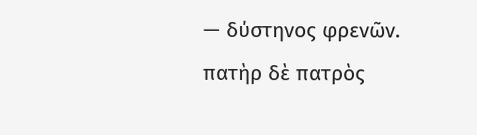— δύστηνος φρενῶν.
πατὴρ δὲ πατρὸς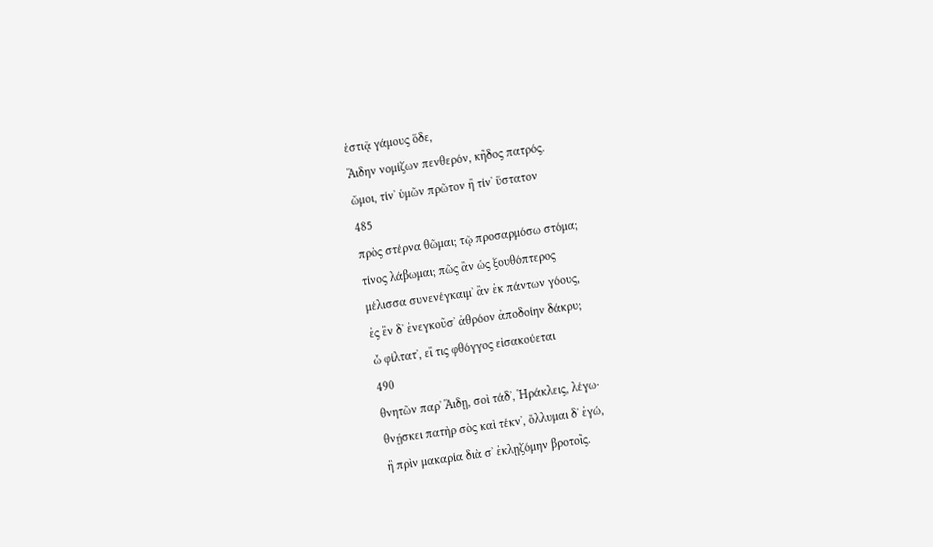ἑστιᾷ γάμους ὅδε,
Ἅιδην νομίζων πενθερόν, κῆδος πατρός.
ὤμοι, τίνʼ ὑμῶν πρῶτον ἢ τίνʼ ὕστατον
485
πρὸς στέρνα θῶμαι; τῷ προσαρμόσω στόμα;
τίνος λάβωμαι; πῶς ἂν ὡς ξουθόπτερος
μέλισσα συνενέγκαιμʼ ἂν ἐκ πάντων γόους,
ἐς ἓν δʼ ἐνεγκοῦσʼ ἀθρόον ἀποδοίην δάκρυ;
ὦ φίλτατʼ, εἴ τις φθόγγος εἰσακούεται
490
θνητῶν παρʼ Ἅιδῃ, σοὶ τάδʼ, Ἡράκλεις, λέγω·
θνῄσκει πατὴρ σὸς καὶ τέκνʼ, ὄλλυμαι δʼ ἐγώ,
ἣ πρὶν μακαρία διὰ σʼ ἐκλῃζόμην βροτοῖς.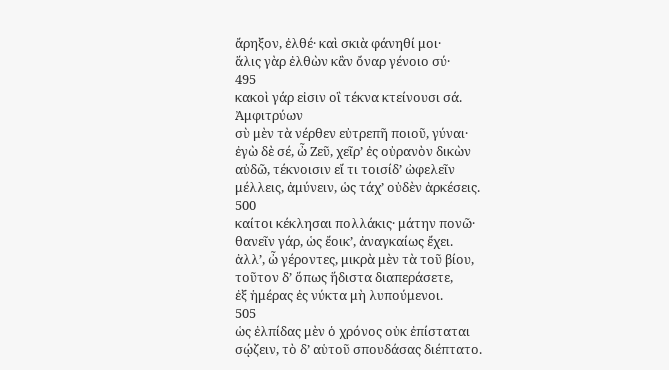ἄρηξον, ἐλθέ· καὶ σκιὰ φάνηθί μοι·
ἅλις γὰρ ἐλθὼν κἂν ὄναρ γένοιο σύ·
495
κακοὶ γάρ εἰσιν οἳ τέκνα κτείνουσι σά.
Ἀμφιτρύων
σὺ μὲν τὰ νέρθεν εὐτρεπῆ ποιοῦ, γύναι·
ἐγὼ δὲ σέ, ὦ Ζεῦ, χεῖρʼ ἐς οὐρανὸν δικὼν
αὐδῶ, τέκνοισιν εἴ τι τοισίδʼ ὠφελεῖν
μέλλεις, ἀμύνειν, ὡς τάχʼ οὐδὲν ἀρκέσεις.
500
καίτοι κέκλησαι πολλάκις· μάτην πονῶ·
θανεῖν γάρ, ὡς ἔοικʼ, ἀναγκαίως ἔχει.
ἀλλʼ, ὦ γέροντες, μικρὰ μὲν τὰ τοῦ βίου,
τοῦτον δʼ ὅπως ἥδιστα διαπεράσετε,
ἐξ ἡμέρας ἐς νύκτα μὴ λυπούμενοι.
505
ὡς ἐλπίδας μὲν ὁ χρόνος οὐκ ἐπίσταται
σῴζειν, τὸ δʼ αὑτοῦ σπουδάσας διέπτατο.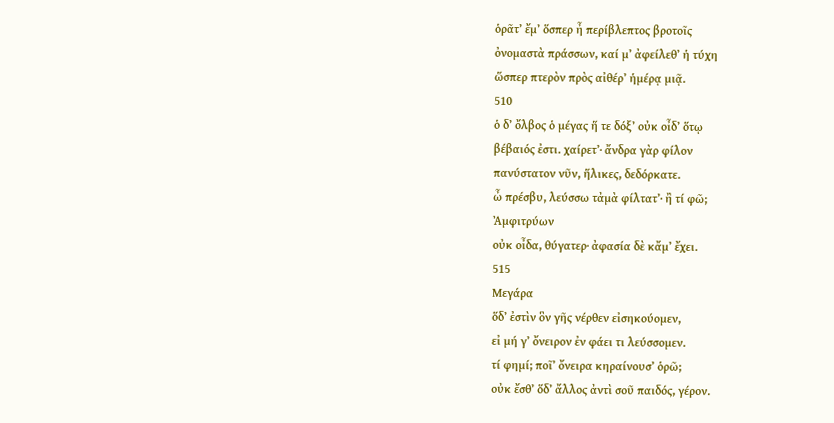ὁρᾶτʼ ἔμʼ ὅσπερ ἦ περίβλεπτος βροτοῖς
ὀνομαστὰ πράσσων, καί μʼ ἀφείλεθʼ ἡ τύχη
ὥσπερ πτερὸν πρὸς αἰθέρʼ ἡμέρᾳ μιᾷ.
510
ὁ δʼ ὄλβος ὁ μέγας ἥ τε δόξʼ οὐκ οἶδʼ ὅτῳ
βέβαιός ἐστι. χαίρετʼ· ἄνδρα γὰρ φίλον
πανύστατον νῦν, ἥλικες, δεδόρκατε.
ὦ πρέσβυ, λεύσσω τἀμὰ φίλτατʼ· ἢ τί φῶ;
Ἀμφιτρύων
οὐκ οἶδα, θύγατερ· ἀφασία δὲ κἄμʼ ἔχει.
515
Μεγάρα
ὅδʼ ἐστὶν ὃν γῆς νέρθεν εἰσηκούομεν,
εἰ μή γʼ ὄνειρον ἐν φάει τι λεύσσομεν.
τί φημί; ποῖʼ ὄνειρα κηραίνουσʼ ὁρῶ;
οὐκ ἔσθʼ ὅδʼ ἄλλος ἀντὶ σοῦ παιδός, γέρον.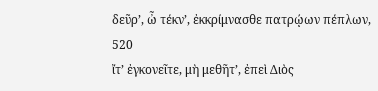δεῦρʼ, ὦ τέκνʼ, ἐκκρίμνασθε πατρῴων πέπλων,
520
ἴτʼ ἐγκονεῖτε, μὴ μεθῆτʼ, ἐπεὶ Διὸς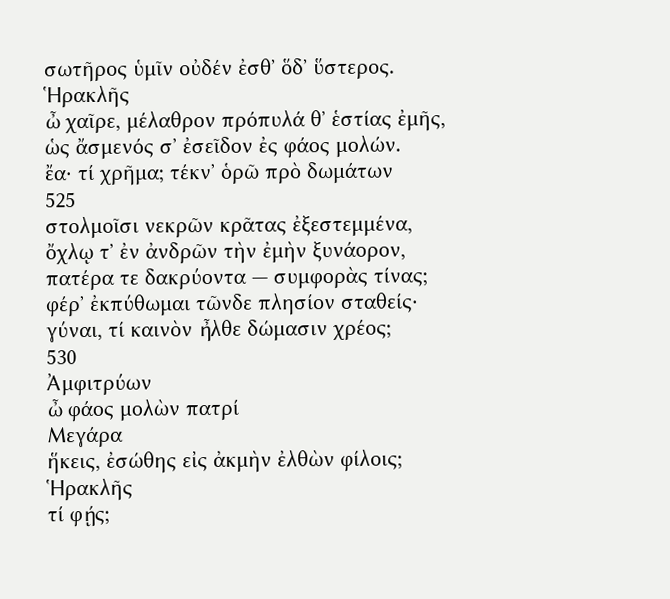σωτῆρος ὑμῖν οὐδέν ἐσθʼ ὅδʼ ὕστερος.
Ἡρακλῆς
ὦ χαῖρε, μέλαθρον πρόπυλά θʼ ἑστίας ἐμῆς,
ὡς ἄσμενός σʼ ἐσεῖδον ἐς φάος μολών.
ἔα· τί χρῆμα; τέκνʼ ὁρῶ πρὸ δωμάτων
525
στολμοῖσι νεκρῶν κρᾶτας ἐξεστεμμένα,
ὄχλῳ τʼ ἐν ἀνδρῶν τὴν ἐμὴν ξυνάορον,
πατέρα τε δακρύοντα — συμφορὰς τίνας;
φέρʼ ἐκπύθωμαι τῶνδε πλησίον σταθείς·
γύναι, τί καινὸν ἦλθε δώμασιν χρέος;
530
Ἀμφιτρύων
ὦ φάος μολὼν πατρί
Μεγάρα
ἥκεις, ἐσώθης εἰς ἀκμὴν ἐλθὼν φίλοις;
Ἡρακλῆς
τί φῄς;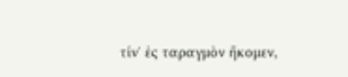τίνʼ ἐς ταραγμὸν ἥκομεν,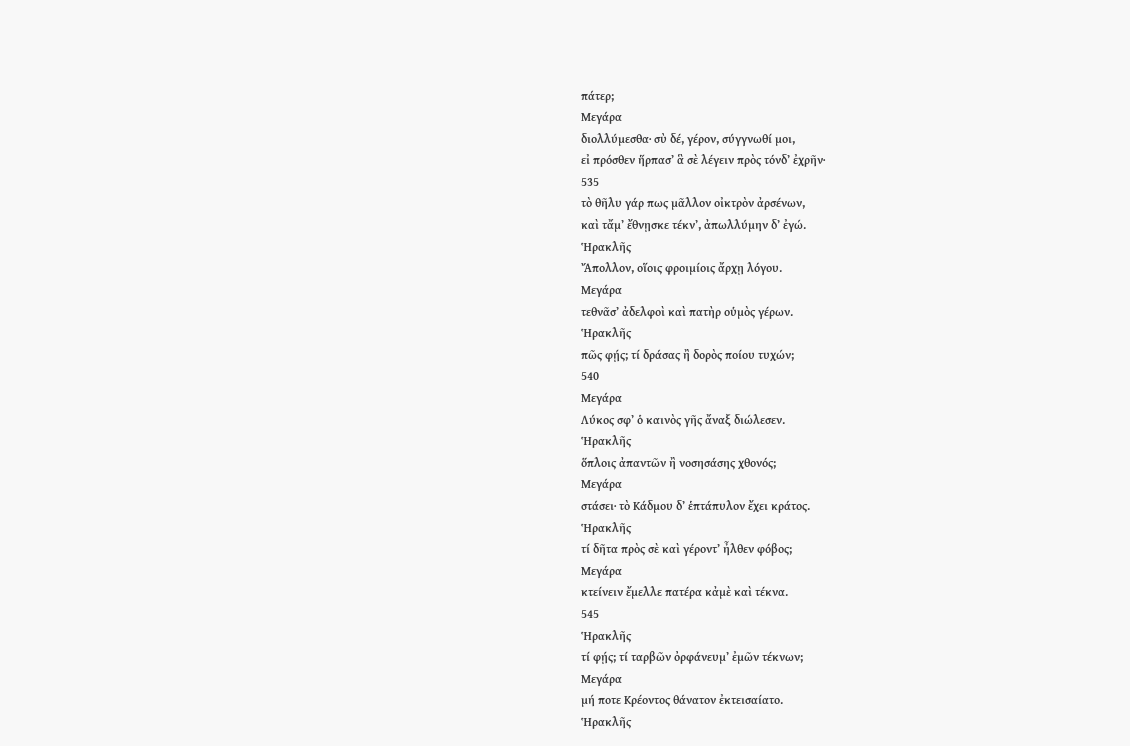πάτερ;
Μεγάρα
διολλύμεσθα· σὺ δέ, γέρον, σύγγνωθί μοι,
εἰ πρόσθεν ἥρπασʼ ἃ σὲ λέγειν πρὸς τόνδʼ ἐχρῆν·
535
τὸ θῆλυ γάρ πως μᾶλλον οἰκτρὸν ἀρσένων,
καὶ τἄμʼ ἔθνῃσκε τέκνʼ, ἀπωλλύμην δʼ ἐγώ.
Ἡρακλῆς
Ἄπολλον, οἵοις φροιμίοις ἄρχῃ λόγου.
Μεγάρα
τεθνᾶσʼ ἀδελφοὶ καὶ πατὴρ οὑμὸς γέρων.
Ἡρακλῆς
πῶς φῄς; τί δράσας ἢ δορὸς ποίου τυχών;
540
Μεγάρα
Λύκος σφʼ ὁ καινὸς γῆς ἄναξ διώλεσεν.
Ἡρακλῆς
ὅπλοις ἀπαντῶν ἢ νοσησάσης χθονός;
Μεγάρα
στάσει· τὸ Κάδμου δʼ ἑπτάπυλον ἔχει κράτος.
Ἡρακλῆς
τί δῆτα πρὸς σὲ καὶ γέροντʼ ἦλθεν φόβος;
Μεγάρα
κτείνειν ἔμελλε πατέρα κἀμὲ καὶ τέκνα.
545
Ἡρακλῆς
τί φῄς; τί ταρβῶν ὀρφάνευμʼ ἐμῶν τέκνων;
Μεγάρα
μή ποτε Κρέοντος θάνατον ἐκτεισαίατο.
Ἡρακλῆς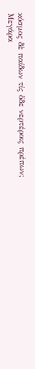κόσμος δὲ παίδων τίς ὅδε νερτέροις πρέπων;
Μεγάρα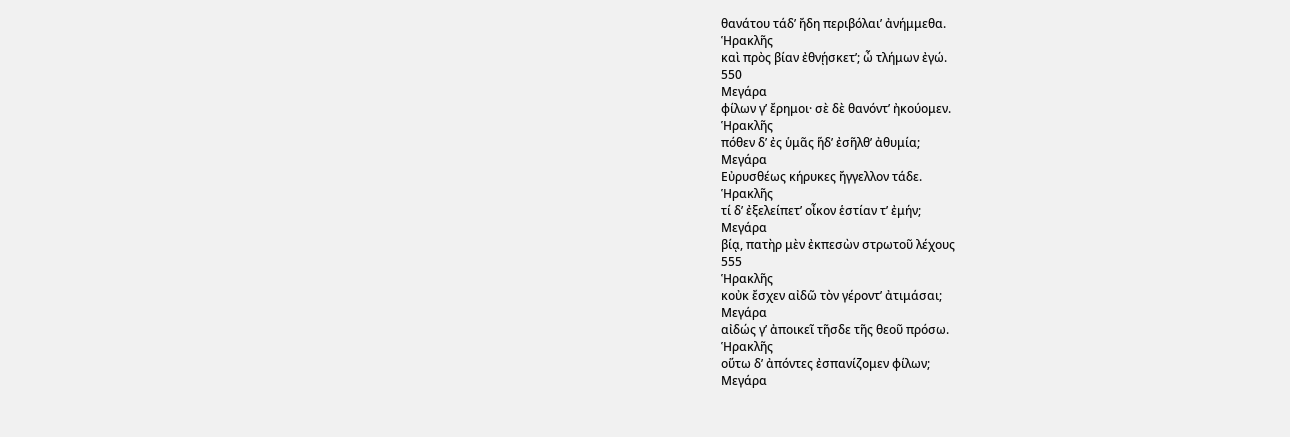θανάτου τάδʼ ἤδη περιβόλαιʼ ἀνήμμεθα.
Ἡρακλῆς
καὶ πρὸς βίαν ἐθνῄσκετʼ; ὦ τλήμων ἐγώ.
550
Μεγάρα
φίλων γʼ ἔρημοι· σὲ δὲ θανόντʼ ἠκούομεν.
Ἡρακλῆς
πόθεν δʼ ἐς ὑμᾶς ἥδʼ ἐσῆλθʼ ἀθυμία;
Μεγάρα
Εὐρυσθέως κήρυκες ἤγγελλον τάδε.
Ἡρακλῆς
τί δʼ ἐξελείπετʼ οἶκον ἑστίαν τʼ ἐμήν;
Μεγάρα
βίᾳ, πατὴρ μὲν ἐκπεσὼν στρωτοῦ λέχους
555
Ἡρακλῆς
κοὐκ ἔσχεν αἰδῶ τὸν γέροντʼ ἀτιμάσαι;
Μεγάρα
αἰδώς γʼ ἀποικεῖ τῆσδε τῆς θεοῦ πρόσω.
Ἡρακλῆς
οὕτω δʼ ἀπόντες ἐσπανίζομεν φίλων;
Μεγάρα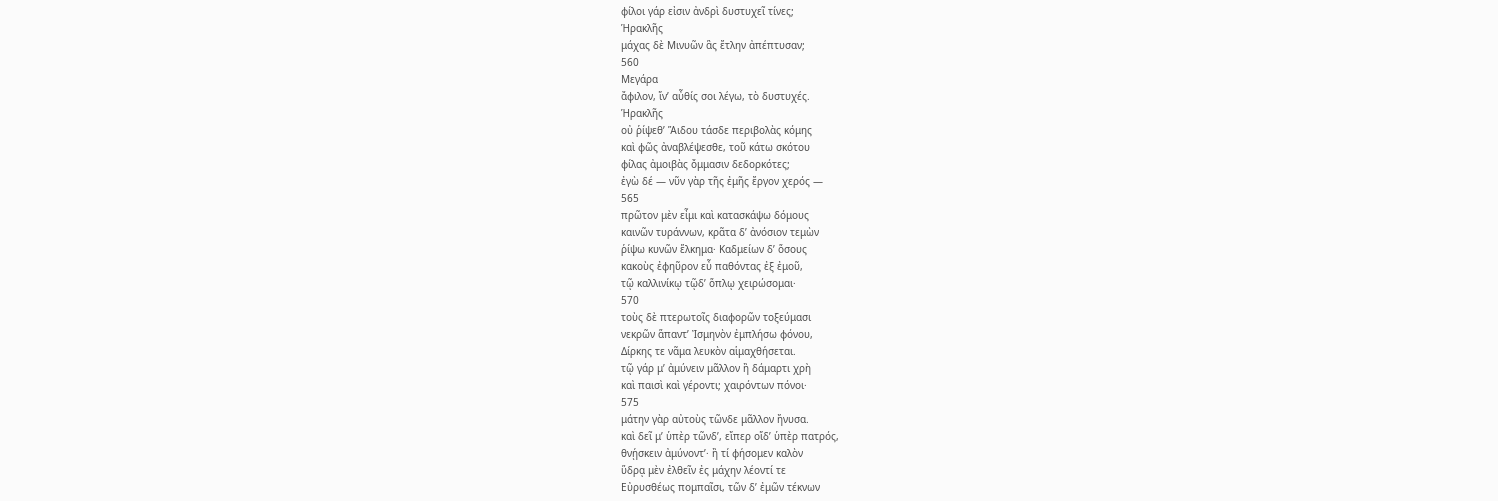φίλοι γάρ εἰσιν ἀνδρὶ δυστυχεῖ τίνες;
Ἡρακλῆς
μάχας δὲ Μινυῶν ἃς ἔτλην ἀπέπτυσαν;
560
Μεγάρα
ἄφιλον, ἵνʼ αὖθίς σοι λέγω, τὸ δυστυχές.
Ἡρακλῆς
οὐ ῥίψεθʼ Ἅιδου τάσδε περιβολὰς κόμης
καὶ φῶς ἀναβλέψεσθε, τοῦ κάτω σκότου
φίλας ἀμοιβὰς ὄμμασιν δεδορκότες;
ἐγὼ δέ — νῦν γὰρ τῆς ἐμῆς ἔργον χερός —
565
πρῶτον μὲν εἶμι καὶ κατασκάψω δόμους
καινῶν τυράννων, κρᾶτα δʼ ἀνόσιον τεμὼν
ῥίψω κυνῶν ἕλκημα· Καδμείων δʼ ὅσους
κακοὺς ἐφηῦρον εὖ παθόντας ἐξ ἐμοῦ,
τῷ καλλινίκῳ τῷδʼ ὅπλῳ χειρώσομαι·
570
τοὺς δὲ πτερωτοῖς διαφορῶν τοξεύμασι
νεκρῶν ἅπαντʼ Ἰσμηνὸν ἐμπλήσω φόνου,
Δίρκης τε νᾶμα λευκὸν αἱμαχθήσεται.
τῷ γάρ μʼ ἀμύνειν μᾶλλον ἢ δάμαρτι χρὴ
καὶ παισὶ καὶ γέροντι; χαιρόντων πόνοι·
575
μάτην γὰρ αὐτοὺς τῶνδε μᾶλλον ἤνυσα.
καὶ δεῖ μʼ ὑπὲρ τῶνδʼ, εἴπερ οἵδʼ ὑπὲρ πατρός,
θνῄσκειν ἀμύνοντʼ· ἢ τί φήσομεν καλὸν
ὕδρᾳ μὲν ἐλθεῖν ἐς μάχην λέοντί τε
Εὐρυσθέως πομπαῖσι, τῶν δʼ ἐμῶν τέκνων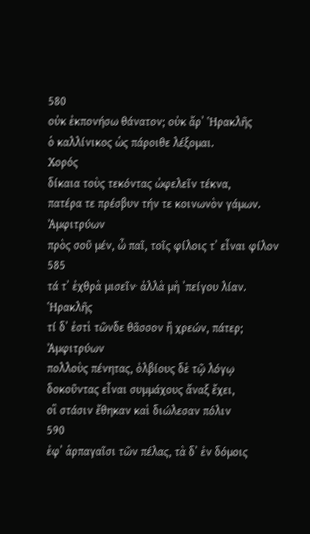580
οὐκ ἐκπονήσω θάνατον; οὐκ ἄρʼ Ἡρακλῆς
ὁ καλλίνικος ὡς πάροιθε λέξομαι.
Χορός
δίκαια τοὺς τεκόντας ὠφελεῖν τέκνα,
πατέρα τε πρέσβυν τήν τε κοινωνὸν γάμων.
Ἀμφιτρύων
πρὸς σοῦ μέν, ὦ παῖ, τοῖς φίλοις τʼ εἶναι φίλον
585
τά τʼ ἐχθρὰ μισεῖν· ἀλλὰ μὴ ʼπείγου λίαν.
Ἡρακλῆς
τί δʼ ἐστὶ τῶνδε θᾶσσον ἢ χρεών, πάτερ;
Ἀμφιτρύων
πολλοὺς πένητας, ὀλβίους δὲ τῷ λόγῳ
δοκοῦντας εἶναι συμμάχους ἄναξ ἔχει,
οἳ στάσιν ἔθηκαν καὶ διώλεσαν πόλιν
590
ἐφʼ ἁρπαγαῖσι τῶν πέλας, τὰ δʼ ἐν δόμοις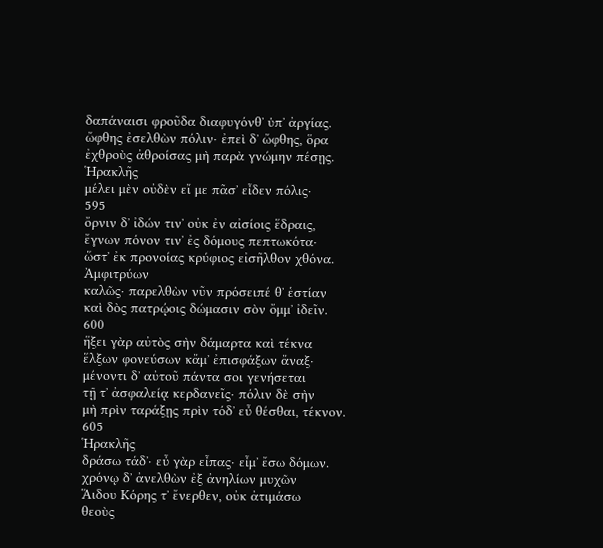δαπάναισι φροῦδα διαφυγόνθʼ ὑπʼ ἀργίας.
ὤφθης ἐσελθὼν πόλιν· ἐπεὶ δʼ ὤφθης, ὅρα
ἐχθροὺς ἀθροίσας μὴ παρὰ γνώμην πέσῃς.
Ἡρακλῆς
μέλει μὲν οὐδὲν εἴ με πᾶσʼ εἶδεν πόλις·
595
ὄρνιν δʼ ἰδών τινʼ οὐκ ἐν αἰσίοις ἕδραις,
ἔγνων πόνον τινʼ ἐς δόμους πεπτωκότα·
ὥστʼ ἐκ προνοίας κρύφιος εἰσῆλθον χθόνα.
Ἀμφιτρύων
καλῶς· παρελθὼν νῦν πρόσειπέ θʼ ἑστίαν
καὶ δὸς πατρῴοις δώμασιν σὸν ὄμμʼ ἰδεῖν.
600
ἥξει γὰρ αὐτὸς σὴν δάμαρτα καὶ τέκνα
ἕλξων φονεύσων κἄμʼ ἐπισφάξων ἄναξ·
μένοντι δʼ αὐτοῦ πάντα σοι γενήσεται
τῇ τʼ ἀσφαλείᾳ κερδανεῖς· πόλιν δὲ σὴν
μὴ πρὶν ταράξῃς πρὶν τόδʼ εὖ θέσθαι, τέκνον.
605
Ἡρακλῆς
δράσω τάδʼ· εὖ γὰρ εἶπας· εἶμʼ ἔσω δόμων.
χρόνῳ δʼ ἀνελθὼν ἐξ ἀνηλίων μυχῶν
Ἅιδου Κόρης τʼ ἔνερθεν, οὐκ ἀτιμάσω
θεοὺς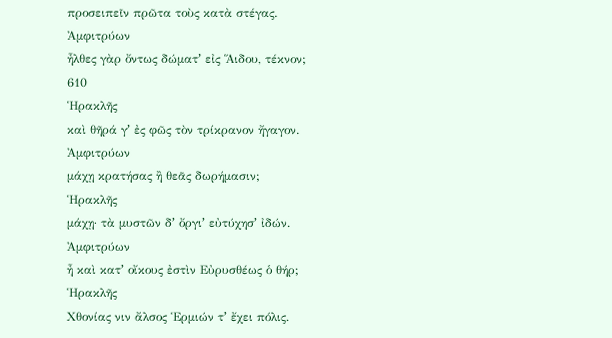προσειπεῖν πρῶτα τοὺς κατὰ στέγας.
Ἀμφιτρύων
ἦλθες γὰρ ὄντως δώματʼ εἰς Ἅιδου, τέκνον;
610
Ἡρακλῆς
καὶ θῆρά γʼ ἐς φῶς τὸν τρίκρανον ἤγαγον.
Ἀμφιτρύων
μάχῃ κρατήσας ἢ θεᾶς δωρήμασιν;
Ἡρακλῆς
μάχῃ· τὰ μυστῶν δʼ ὄργιʼ εὐτύχησʼ ἰδών.
Ἀμφιτρύων
ἦ καὶ κατʼ οἴκους ἐστὶν Εὐρυσθέως ὁ θήρ;
Ἡρακλῆς
Χθονίας νιν ἄλσος Ἑρμιών τʼ ἔχει πόλις.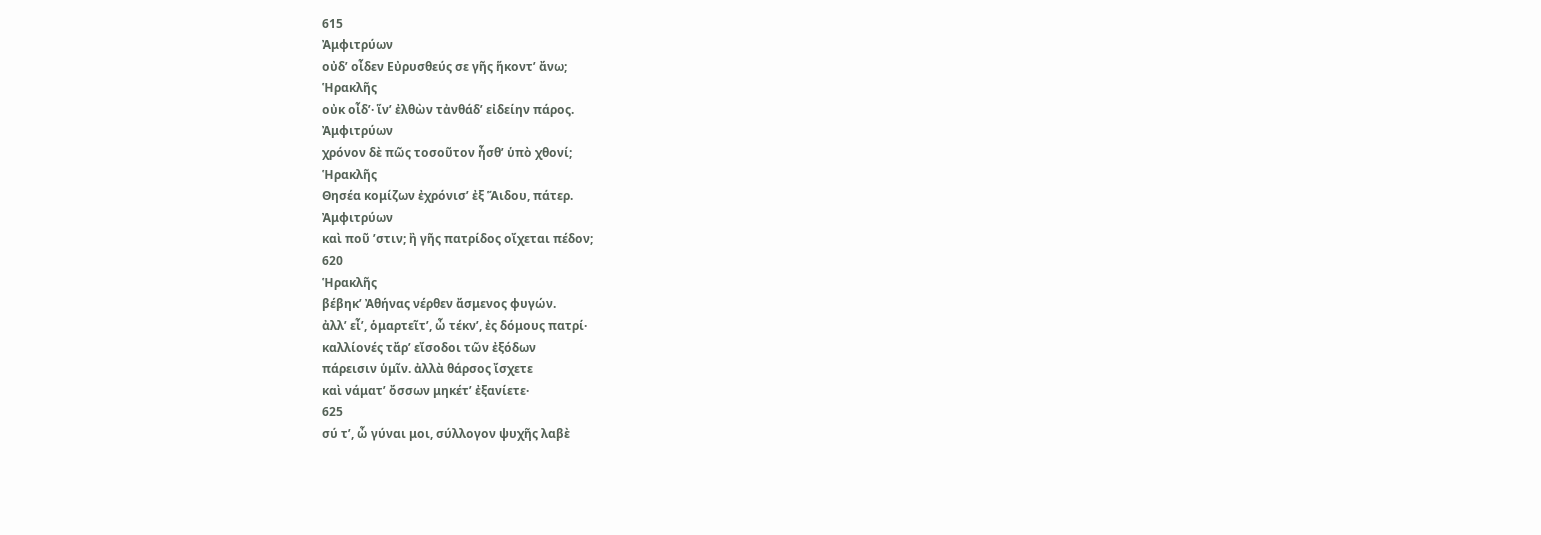615
Ἀμφιτρύων
οὐδʼ οἶδεν Εὐρυσθεύς σε γῆς ἥκοντʼ ἄνω;
Ἡρακλῆς
οὐκ οἶδʼ· ἵνʼ ἐλθὼν τἀνθάδʼ εἰδείην πάρος.
Ἀμφιτρύων
χρόνον δὲ πῶς τοσοῦτον ἦσθʼ ὑπὸ χθονί;
Ἡρακλῆς
Θησέα κομίζων ἐχρόνισʼ ἐξ Ἅιδου, πάτερ.
Ἀμφιτρύων
καὶ ποῦ ʼστιν; ἢ γῆς πατρίδος οἴχεται πέδον;
620
Ἡρακλῆς
βέβηκʼ Ἀθήνας νέρθεν ἄσμενος φυγών.
ἀλλʼ εἶʼ, ὁμαρτεῖτʼ, ὦ τέκνʼ, ἐς δόμους πατρί·
καλλίονές τἄρʼ εἴσοδοι τῶν ἐξόδων
πάρεισιν ὑμῖν. ἀλλὰ θάρσος ἴσχετε
καὶ νάματʼ ὄσσων μηκέτʼ ἐξανίετε·
625
σύ τʼ, ὦ γύναι μοι, σύλλογον ψυχῆς λαβὲ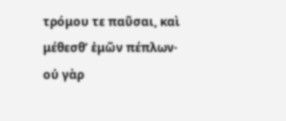τρόμου τε παῦσαι, καὶ μέθεσθʼ ἐμῶν πέπλων·
οὐ γὰρ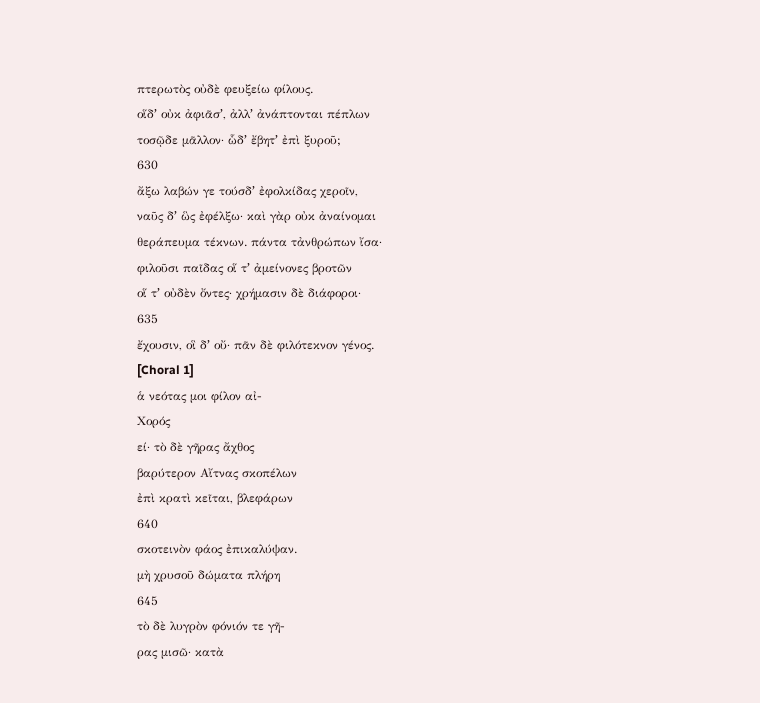πτερωτὸς οὐδὲ φευξείω φίλους.
οἵδʼ οὐκ ἀφιᾶσʼ, ἀλλʼ ἀνάπτονται πέπλων
τοσῷδε μᾶλλον· ὧδʼ ἔβητʼ ἐπὶ ξυροῦ;
630
ἄξω λαβών γε τούσδʼ ἐφολκίδας χεροῖν,
ναῦς δʼ ὣς ἐφέλξω· καὶ γὰρ οὐκ ἀναίνομαι
θεράπευμα τέκνων. πάντα τἀνθρώπων ἴσα·
φιλοῦσι παῖδας οἵ τʼ ἀμείνονες βροτῶν
οἵ τʼ οὐδὲν ὄντες· χρήμασιν δὲ διάφοροι·
635
ἔχουσιν, οἳ δʼ οὔ· πᾶν δὲ φιλότεκνον γένος.
[Choral 1]
ἁ νεότας μοι φίλον αἰ-
Χορός
εί· τὸ δὲ γῆρας ἄχθος
βαρύτερον Αἴτνας σκοπέλων
ἐπὶ κρατὶ κεῖται, βλεφάρων
640
σκοτεινὸν φάος ἐπικαλύψαν.
μὴ χρυσοῦ δώματα πλήρη
645
τὸ δὲ λυγρὸν φόνιόν τε γῆ-
ρας μισῶ· κατὰ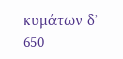κυμάτων δʼ
650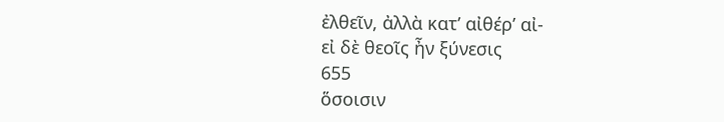ἐλθεῖν, ἀλλὰ κατʼ αἰθέρʼ αἰ-
εἰ δὲ θεοῖς ἦν ξύνεσις
655
ὅσοισιν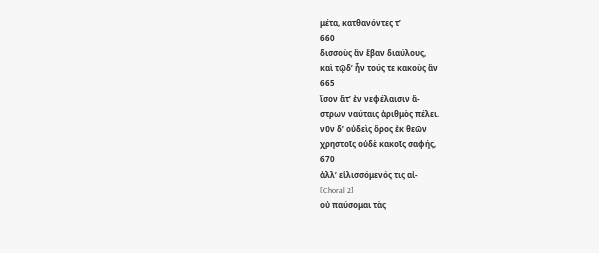μέτα, κατθανόντες τʼ
660
δισσοὺς ἂν ἔβαν διαύλους,
καὶ τῷδʼ ἦν τούς τε κακοὺς ἂν
665
ἴσον ἅτʼ ἐν νεφέλαισιν ἄ-
στρων ναύταις ἀριθμὸς πέλει.
νῦν δʼ οὐδεὶς ὅρος ἐκ θεῶν
χρηστοῖς οὐδὲ κακοῖς σαφής,
670
ἀλλʼ εἱλισσόμενός τις αἰ-
[Choral 2]
οὐ παύσομαι τὰς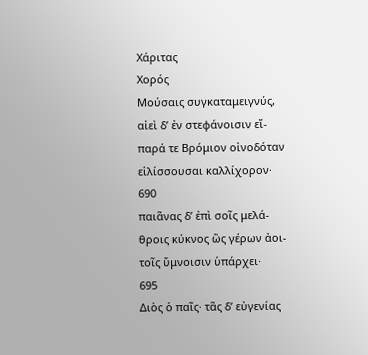Χάριτας
Χορός
Μούσαις συγκαταμειγνύς,
αἰεὶ δʼ ἐν στεφάνοισιν εἴ-
παρά τε Βρόμιον οἰνοδόταν
εἱλίσσουσαι καλλίχορον·
690
παιᾶνας δʼ ἐπὶ σοῖς μελά-
θροις κύκνος ὣς γέρων ἀοι-
τοῖς ὕμνοισιν ὑπάρχει·
695
Διὸς ὁ παῖς· τᾶς δʼ εὐγενίας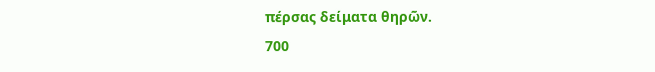πέρσας δείματα θηρῶν.
700